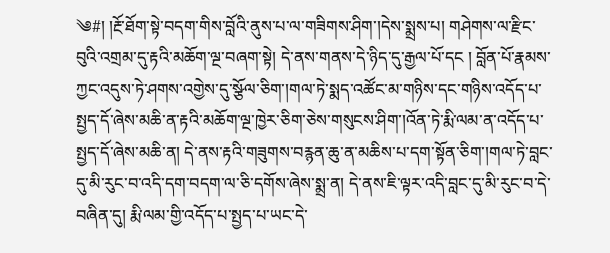༄#། །རྔོ་ཐོག་སྟེ་བདག་གིས་བློའི་ནུས་པ་ལ་གཟིགས་ཤིག་།དེས་སྨྲས་པ། གཤེགས་ལ་རྫིང་བུའི་འགྲམ་དུ་རྟའི་མཆོག་ལྔ་བཞག་སྟེ། དེ་ནས་གནས་དེ་ཉིད་དུ་རྒྱལ་པོ་དང ། བློན་པོ་རྣམས་ཀྱང་འདུས་ཏེ་ཤགས་འགྱེས་དུ་སྩོལ་ཅིག་།གལ་ཏེ་སྨད་འཚོང་མ་གཉིས་དང་གཉིས་འདོད་པ་སྤྱད་དོ་ཞེས་མཆི་ན་རྟའི་མཆོག་ལྔ་ཁྱེར་ཅིག་ཅེས་གསུངས་ཤིག་།འོན་ཏེ་རྨི་ལམ་ན་འདོད་པ་སྤྱད་དོ་ཞེས་མཆི་ན། དེ་ནས་རྟའི་གཟུགས་བརྙན་ཆུ་ན་མཆིས་པ་དག་སྟོན་ཅིག་།གལ་ཏེ་བླང་དུ་མི་རུང་བ་འདི་དག་བདག་ལ་ཅི་དགོས་ཞེས་སྨྲ་ན། དེ་ནས་ཇི་ལྟར་འདི་བླང་དུ་མི་རུང་བ་དེ་བཞིན་དུ། རྨི་ལམ་གྱི་འདོད་པ་སྤྱད་པ་ཡང་དེ་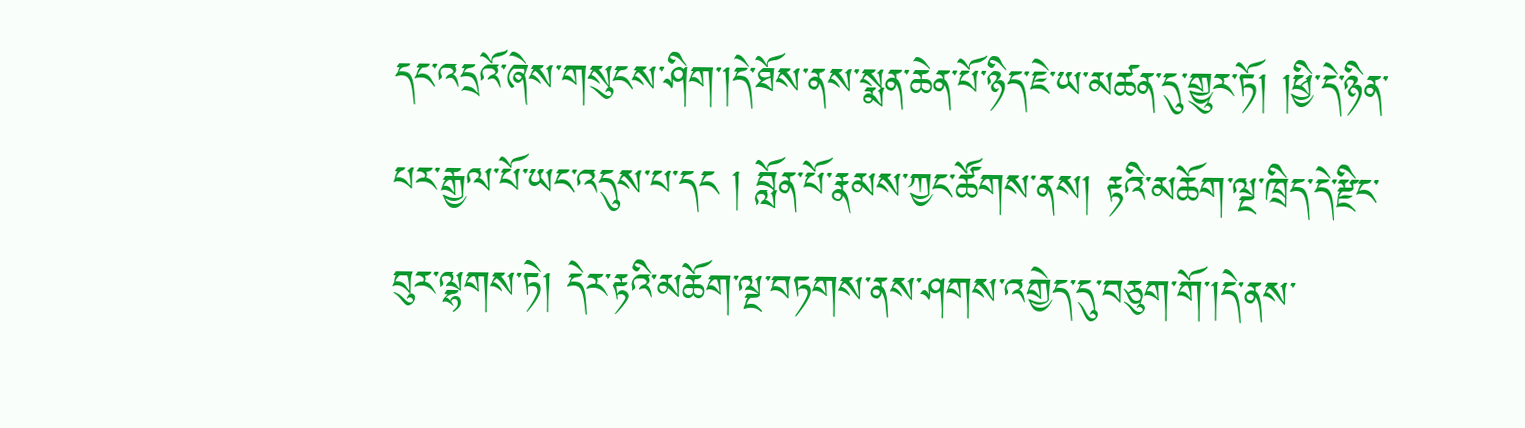དང་འདྲའོ་ཞེས་གསུངས་ཤིག་།དེ་ཐོས་ནས་སྨན་ཆེན་པོ་ཉིད་ཇེ་ཡ་མཚན་དུ་གྱུར་ཏོ། །ཕྱི་དེ་ཉིན་པར་རྒྱལ་པོ་ཡང་འདུས་པ་དང ། བློན་པོ་རྣམས་ཀྱང་ཚོགས་ནས། རྟའི་མཆོག་ལྔ་ཁྲིད་དེ་རྫིང་བུར་ལྷགས་ཏེ། དེར་རྟའི་མཆོག་ལྔ་བཏགས་ནས་ཤགས་འགྱེད་དུ་བཅུག་གོ་།དེ་ནས་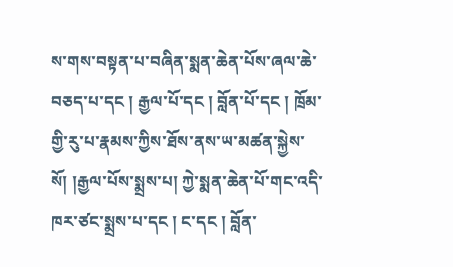ས་གས་བསྟན་པ་བཞིན་སྨན་ཆེན་པོས་ཞལ་ཆེ་བཅད་པ་དང ། རྒྱལ་པོ་དང ། བློན་པོ་དང ། ཁྲོམ་གྱི་རུ་པ་རྣམས་ཀྱིས་ཐོས་ནས་ཡ་མཚན་སྐྱེས་སོ། །རྒྱལ་པོས་སྨྲས་པ། ཀྱེ་སྨན་ཆེན་པོ་གང་འདི་ཁར་ཙང་སྨྲས་པ་དང ། ང་དང ། བློན་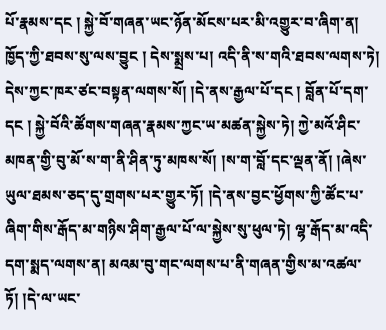པོ་རྣམས་དང ། སྐྱེ་བོ་གཞན་ཡང་ཉོན་མོངས་པར་མི་འགྱུར་བ་ཞིག་ན། ཁྱོད་ཀྱི་ཐབས་སུ་ལས་བྱུང ། དེས་སྨྲས་པ། འདི་ནི་ས་གའི་ཐབས་ལགས་ཏེ།
དེས་ཀྱང་ཁར་ཙང་བསྟན་ལགས་སོ། །དེ་ནས་རྒྱལ་པོ་དང ། བློན་པོ་དག་དང ། སྐྱེ་བོའི་ཚོགས་གཞན་རྣམས་ཀྱང་ཡ་མཚན་སྐྱེས་ཏེ། ཀྱེ་མའོ་ཤིང་མཁན་གྱི་བུ་མོ་ས་ག་ནི་ཤིན་ཏུ་མཁས་སོ། །ས་ག་བློ་དང་ལྡན་ནོ། །ཞེས་ཡུལ་ཐམས་ཅད་དུ་གྲགས་པར་གྱུར་ཏོ། །དེ་ནས་བྱང་ཕྱོགས་ཀྱི་ཚོང་པ་ཞིག་གིས་རྒོད་མ་གཉིས་ཤིག་རྒྱལ་པོ་ལ་སྐྱེས་སུ་ཕུལ་ཏེ། ལྷ་རྒོད་མ་འདི་དག་སྨད་ལགས་ན། མའམ་བུ་གང་ལགས་པ་ནི་གཞན་གྱིས་མ་འཚལ་ཏོ། །དེ་ལ་ཡང་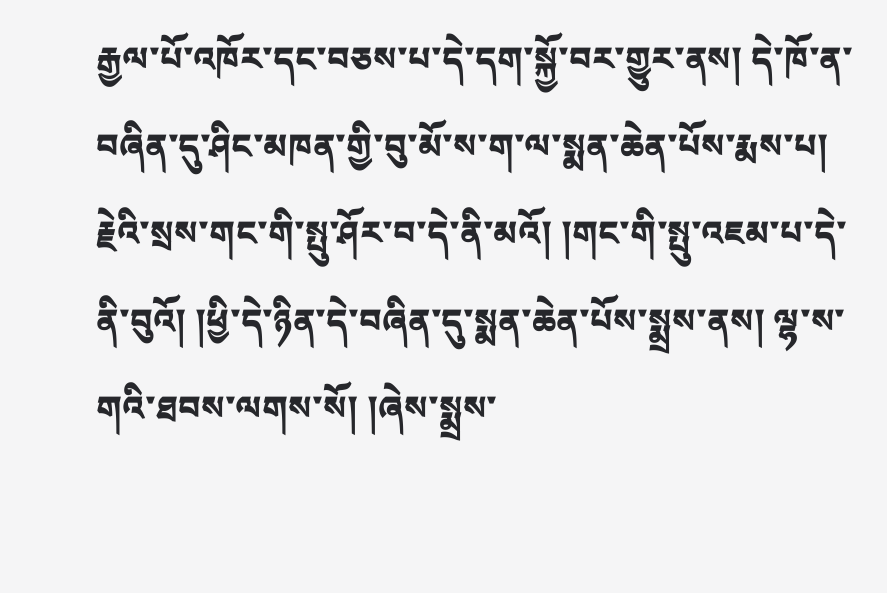རྒྱལ་པོ་འཁོར་དང་བཅས་པ་དེ་དག་སྐྱོ་བར་གྱུར་ནས། དེ་ཁོ་ན་བཞིན་དུ་ཤིང་མཁན་གྱི་བུ་མོ་ས་ག་ལ་སྨན་ཆེན་པོས་རྨས་པ། རྗེའི་སྲས་གང་གི་སྤུ་ཤོར་བ་དེ་ནི་མའོ། །གང་གི་སྤུ་འཇམ་པ་དེ་ནི་བུའོ། །ཕྱི་དེ་ཉིན་དེ་བཞིན་དུ་སྨན་ཆེན་པོས་སྨྲས་ནས། ལྷ་ས་གའི་ཐབས་ལགས་སོ། །ཞེས་སྨྲས་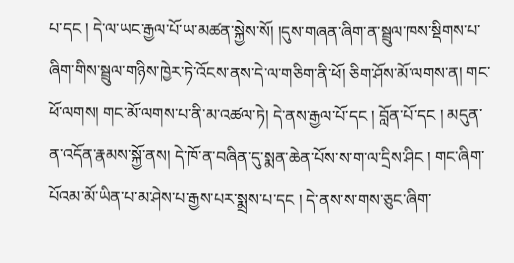པ་དང ། དེ་ལ་ཡང་རྒྱལ་པོ་ཡ་མཚན་སྐྱེས་སོ། །དུས་གཞན་ཞིག་ན་སྦྲུལ་ཁས་སྡིགས་པ་ཞིག་གིས་སྦྲུལ་གཉིས་ཁྱེར་ཏེ་འོངས་ནས་དེ་ལ་གཅིག་ནི་ཕོ། ཅིག་ཤོས་མོ་ལགས་ན། གང་ཕོ་ལགས། གང་མོ་ལགས་པ་ནི་མ་འཚལ་ཏེ། དེ་ནས་རྒྱལ་པོ་དང ། བློན་པོ་དང ། མདུན་ན་འདོན་རྣམས་སྐྱོ་ནས། དེ་ཁོ་ན་བཞིན་དུ་སྨན་ཆེན་པོས་ས་ག་ལ་དྲིས་ཤིང ། གང་ཞིག་པོའམ་མོ་ཡིན་པ་མ་ཤེས་པ་རྒྱས་པར་སྨྲས་པ་དང ། དེ་ནས་ས་གས་ཅུང་ཞིག་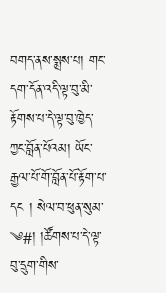བགད་ནས་སྨྲས་པ། གང་དག་དོན་འདི་ལྟ་བུ་མི་རྟོགས་པ་དེ་ལྟ་བུ་ཁྱེད་ཀྱང་བློན་པོའམ། ཡོང་རྒྱལ་པོ་གོ་བློན་པོ་རྟོག་པ་དང ། སེལ་བ་ཕུན་སུམ་
༄#། །ཚོགས་པ་དེ་ལྟ་བུ་དྲུག་གིས་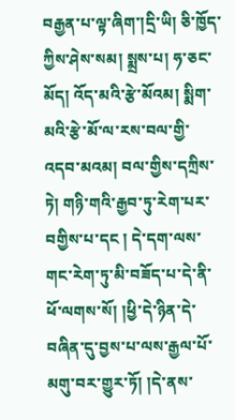བརྒྱན་པ་ལྟ་ཞིག་།དྲི་ཡི། ཅི་ཁྱོད་ཀྱིས་ཤེས་སམ། སྨྲས་པ། ཧ་ཅང་མོད། འོད་མའི་རྩེ་མོའམ། སྨིག་མའི་རྩེ་མོ་ལ་རས་བལ་གྱི་འདབ་མའམ། བལ་གྱིས་དཀྲིས་ཏེ། གཉི་གའི་རྒྱབ་ཏུ་རེག་པར་བགྱིས་པ་དང ། དེ་དག་ལས་གང་རེག་ཏུ་མི་བཟོད་པ་དེ་ནི་ཕོ་ལགས་སོ། །ཕྱི་དེ་ཉིན་དེ་བཞིན་དུ་བྱས་པ་ལས་རྒྱལ་པོ་མགུ་བར་གྱུར་ཏོ། །དེ་ནས་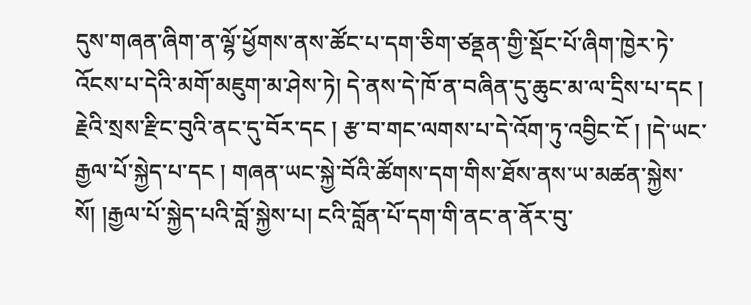དུས་གཞན་ཞིག་ན་ལྷོ་ཕྱོགས་ནས་ཚོང་པ་དག་ཅིག་ཙནྡན་གྱི་སྡོང་པོ་ཞིག་ཁྱེར་ཏེ་འོངས་པ་དེའི་མགོ་མཇུག་མ་ཤེས་ཏེ། དེ་ནས་དེ་ཁོ་ན་བཞིན་དུ་ཆུང་མ་ལ་དྲིས་པ་དང ། རྗེའི་སྲས་རྫིང་བུའི་ནང་དུ་བོར་དང ། རྩ་བ་གང་ལགས་པ་དེ་འོག་ཏུ་འབྱིང་ངོ ། །དེ་ཡང་རྒྱལ་པོ་སྐྱེད་པ་དང ། གཞན་ཡང་སྐྱེ་བོའི་ཚོགས་དག་གིས་ཐོས་ནས་ཡ་མཚན་སྐྱེས་སོ། །རྒྱལ་པོ་སྐྱེད་པའི་བློ་སྐྱེས་པ། ངའི་བློན་པོ་དག་གི་ནང་ན་ནོར་བུ་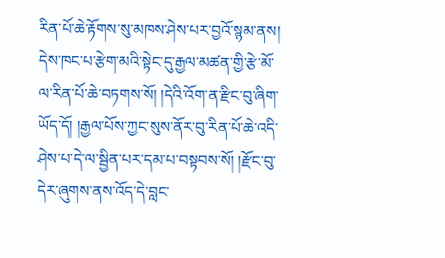རིན་པོ་ཆེ་རྟོགས་སུ་མཁས་ཤེས་པར་བྱའོ་སྙམ་ནས། དེས་ཁང་པ་རྩེག་མའི་སྟེང་དུ་རྒྱལ་མཚན་གྱི་རྩེ་མོ་ལ་རིན་པོ་ཆེ་བཏགས་སོ། །དེའི་འོག་ན་རྫིང་བུ་ཞིག་ཡོད་དོ། །རྒྱལ་པོས་ཀྱང་སུས་ནོར་བུ་རིན་པོ་ཆེ་འདི་ཤེས་པ་དེ་ལ་སྦྱིན་པར་དམ་པ་བསྟབས་སོ། །རྫོང་བུ་དེར་ཞུགས་ནས་འོད་དེ་བླང་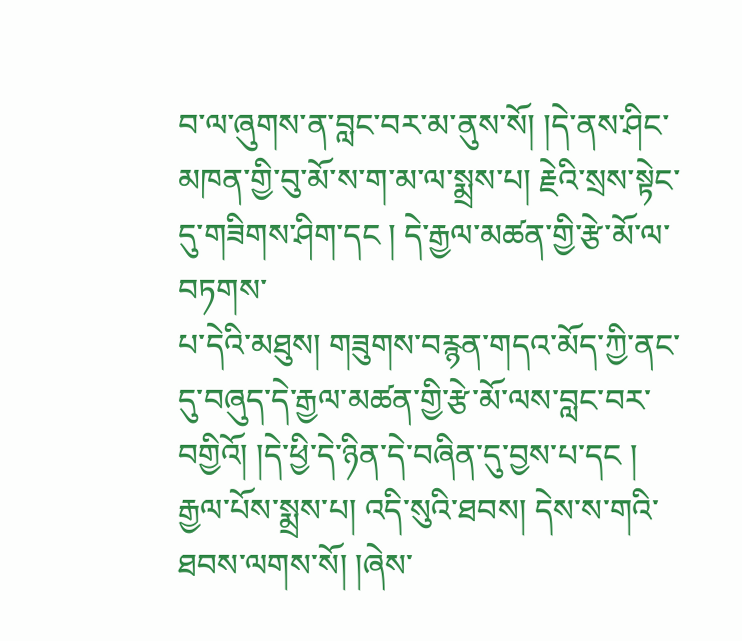བ་ལ་ཞུགས་ན་བླང་བར་མ་ནུས་སོ། །དེ་ནས་ཤིང་མཁན་གྱི་བུ་མོ་ས་ག་མ་ལ་སྨྲས་པ། རྗེའི་སྲས་སྟེང་དུ་གཟིགས་ཤིག་དང ། དེ་རྒྱལ་མཚན་གྱི་རྩེ་མོ་ལ་བཏགས་
པ་དེའི་མཐུས། གཟུགས་བརྙན་གདའ་མོད་ཀྱི་ནང་དུ་བཞུད་དེ་རྒྱལ་མཚན་གྱི་རྩེ་མོ་ལས་བླང་བར་བགྱིའོ། །དེ་ཕྱི་དེ་ཉིན་དེ་བཞིན་དུ་བྱས་པ་དང ། རྒྱལ་པོས་སྨྲས་པ། འདི་སུའི་ཐབས། དེས་ས་གའི་ཐབས་ལགས་སོ། །ཞེས་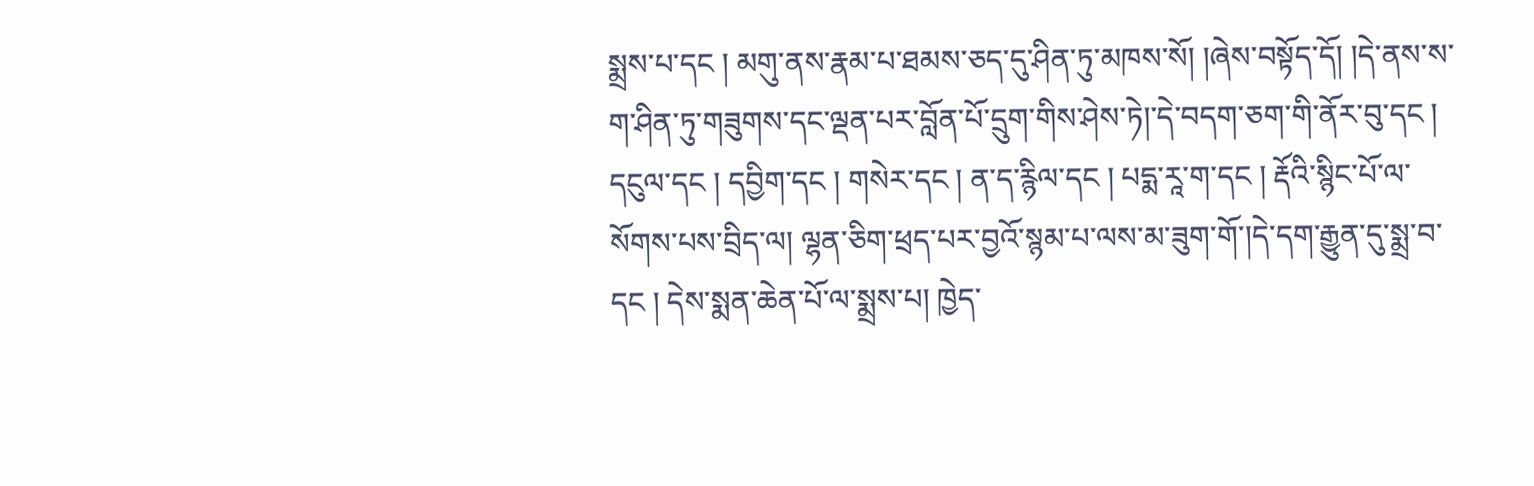སྨྲས་པ་དང ། མགུ་ནས་རྣམ་པ་ཐམས་ཅད་དུ་ཤིན་ཏུ་མཁས་སོ། །ཞེས་བསྟོད་དོ། །དེ་ནས་ས་ག་ཤིན་ཏུ་གཟུགས་དང་ལྡན་པར་བློན་པོ་དྲུག་གིས་ཤེས་ཏེ།་དེ་བདག་ཅག་གི་ནོར་བུ་དང ། དངུལ་དང ། དབྱིག་དང ། གསེར་དང ། ན་ད་རྙིལ་དང ། པདྨ་རཱ་ག་དང ། རྡོའི་སྙིང་པོ་ལ་སོགས་པས་བྲིད་ལ། ལྷན་ཅིག་ཕྲད་པར་བྱའོ་སྙམ་པ་ལས་མ་ཟུག་གོ་།དེ་དག་རྒྱུན་དུ་སྨྲ་བ་དང ། དེས་སྨན་ཆེན་པོ་ལ་སྨྲས་པ། ཁྱེད་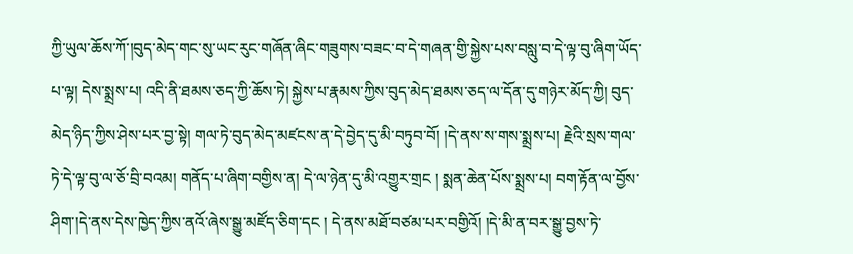ཀྱི་ཡུལ་ཆོས་ཀོ་།བུད་མེད་གང་སུ་ཡང་རུང་གཞོན་ཞིང་གཟུགས་བཟང་བ་དེ་གཞན་གྱི་སྐྱེས་པས་བསླུ་བ་དེ་ལྟ་བུ་ཞིག་ཡོད་པ་ལྟ། དེས་སྨྲས་པ། འདི་ནི་ཐམས་ཅད་ཀྱི་ཆོས་ཏེ། སྐྱེས་པ་རྣམས་ཀྱིས་བུད་མེད་ཐམས་ཅད་ལ་དོན་དུ་གཉེར་མོད་ཀྱི། བུད་མེད་ཉིད་ཀྱིས་ཤེས་པར་བྱ་སྟེ། གལ་ཏེ་བུད་མེད་མཛངས་ན་དེ་བྱེད་དུ་མི་བཏུབ་བོ། །དེ་ནས་ས་གས་སྨྲས་པ། རྗེའི་སྲས་གལ་ཏེ་དེ་ལྟ་བུ་ལ་ཅོ་བྲི་བའམ། གནོད་པ་ཞིག་བགྱིས་ན། དེ་ལ་ཉེན་དུ་མི་འགྱུར་གྲང ། སྨན་ཆེན་པོས་སྨྲས་པ། བག་རྟོན་ལ་བྱོས་ཤིག་།དེ་ནས་དེས་ཁྱེད་ཀྱིས་ནའོ་ཞེས་སྒྱུ་མཛོད་ཅིག་དང ། དེ་ནས་མཐོ་བཙམ་པར་བགྱིའོ། །དེ་མི་ན་བར་སྒྱུ་བྱས་ཏེ་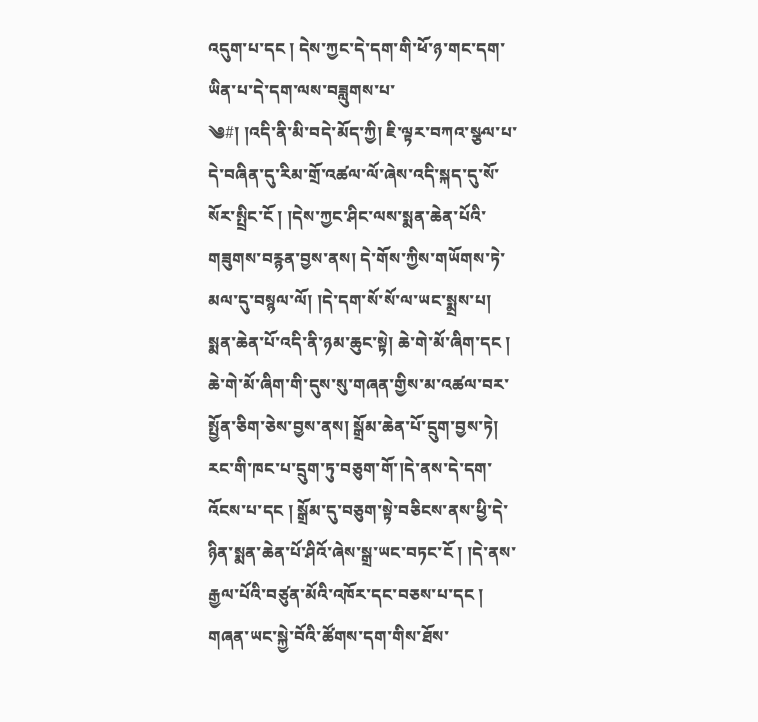འདུག་པ་དང ། དེས་ཀྱང་དེ་དག་གི་ཕོ་ཉ་གང་དག་ཡིན་པ་དེ་དག་ལས་བཟླུགས་པ་
༄#། །འདི་ནི་མི་བདེ་མོད་ཀྱི། ཇི་ལྟར་བཀའ་སྩལ་པ་དེ་བཞིན་དུ་རིམ་གྲོ་འཚལ་ལོ་ཞེས་འདི་སྐད་དུ་སོ་སོར་སྤྲིང་ངོ ། །དེས་ཀྱང་ཤིང་ལས་སྨན་ཆེན་པོའི་གཟུགས་བརྙན་བྱས་ནས། དེ་གོས་ཀྱིས་གཡོགས་ཏེ་མལ་དུ་བསྙལ་ལོ། །དེ་དག་སོ་སོ་ལ་ཡང་སྨྲས་པ། སྨན་ཆེན་པོ་འདི་ནི་ཉམ་ཆུང་སྟེ། ཆེ་གེ་མོ་ཞིག་དང ། ཆེ་གེ་མོ་ཞིག་གི་དུས་སུ་གཞན་གྱིས་མ་འཚལ་བར་སྤྱོན་ཅིག་ཅེས་བྱས་ནས། སྒྲོམ་ཆེན་པོ་དྲུག་བྱས་ཏེ། རང་གི་ཁང་པ་དྲུག་ཏུ་བཅུག་གོ་།དེ་ནས་དེ་དག་འོངས་པ་དང ། སྒྲོམ་དུ་བཅུག་སྟེ་བཅིངས་ནས་ཕྱི་དེ་ཉིན་སྨན་ཆེན་པོ་ཤིའོ་ཞེས་སྒྲ་ཡང་བཏང་ངོ ། །དེ་ནས་རྒྱལ་པོའི་བཙུན་མོའི་འཁོར་དང་བཅས་པ་དང ། གཞན་ཡང་སྐྱེ་བོའི་ཚོགས་དག་གིས་ཐོས་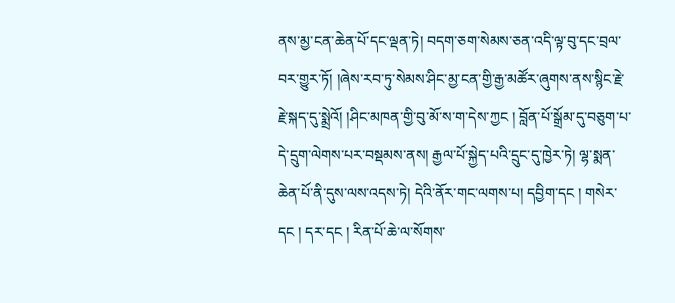ནས་མྱ་ངན་ཆེན་པོ་དང་ལྡན་ཏེ། བདག་ཅག་སེམས་ཅན་འདི་ལྟ་བུ་དང་བྲལ་བར་གྱུར་ཏོ། །ཞེས་རབ་ཏུ་སེམས་ཤིང་མྱ་ངན་གྱི་རྒྱ་མཚོར་ཞུགས་ནས་སྙིང་རྗེ་རྗེ་སྐད་དུ་སྨྲེའོ། །ཤིང་མཁན་གྱི་བུ་མོ་ས་ག་དེས་ཀྱང ། བློན་པོ་སྒྲོམ་དུ་བཅུག་པ་དེ་དྲུག་ལེགས་པར་བསྡམས་ནས། རྒྱལ་པོ་སྐྱེད་པའི་དྲུང་དུ་ཁྱེར་ཏེ། ལྷ་སྨན་ཆེན་པོ་ནི་དུས་ལས་འདས་ཏེ། དེའི་ནོར་གང་ལགས་པ། དབྱིག་དང ། གསེར་དང ། དར་དང ། རིན་པོ་ཆེ་ལ་སོགས་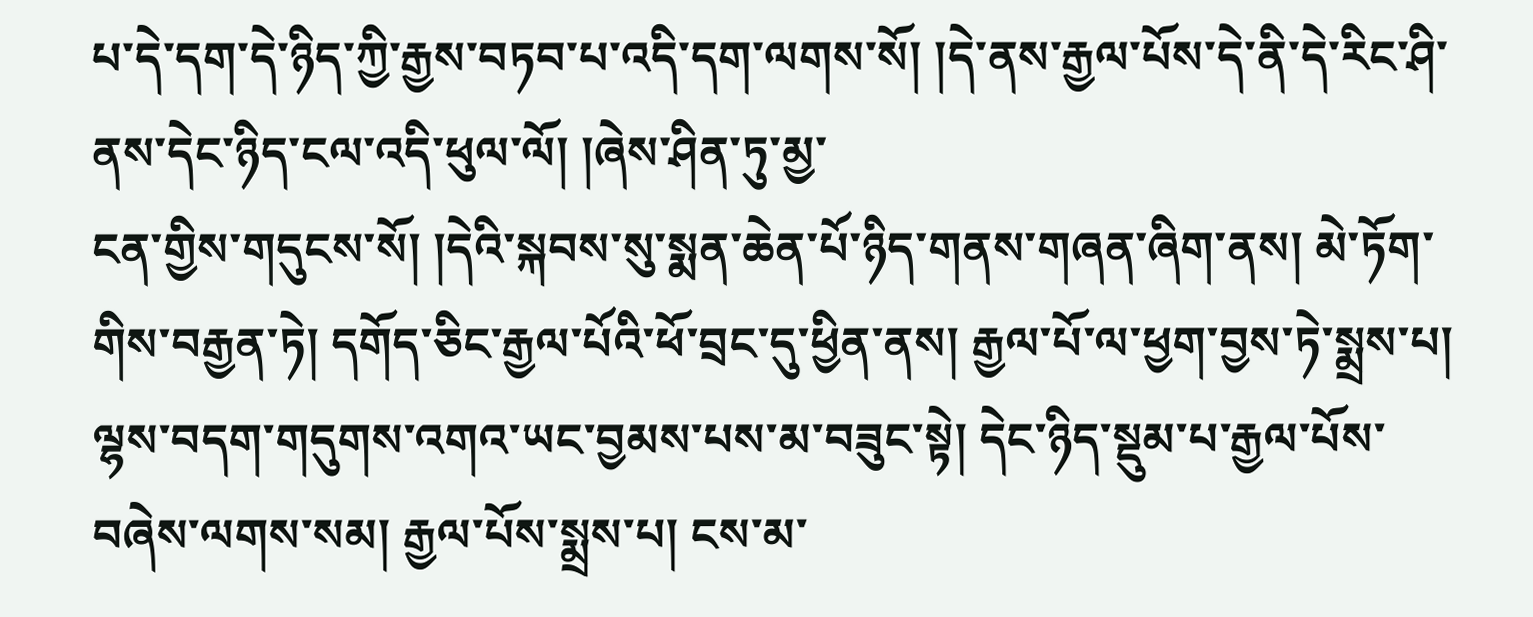པ་དེ་དག་དེ་ཉིད་ཀྱི་རྒྱས་བཏབ་པ་འདི་དག་ལགས་སོ། །དེ་ནས་རྒྱལ་པོས་དེ་ནི་དེ་རིང་ཤི་ནས་དེང་ཉིད་ངལ་འདི་ཕུལ་ལོ། །ཞེས་ཤིན་ཏུ་མྱ་
ངན་གྱིས་གདུངས་སོ། །དེའི་སྐབས་སུ་སྨན་ཆེན་པོ་ཉིད་གནས་གཞན་ཞིག་ནས། མེ་ཏོག་གིས་བརྒྱན་ཏེ། དགོད་ཅིང་རྒྱལ་པོའི་ཕོ་བྲང་དུ་ཕྱིན་ནས། རྒྱལ་པོ་ལ་ཕྱག་བྱས་ཏེ་སྨྲས་པ། ལྷས་བདག་གདུགས་འགའ་ཡང་བྱམས་པས་མ་བཟུང་སྟེ། དེང་ཉིད་སྡུམ་པ་རྒྱལ་པོས་བཞེས་ལགས་སམ། རྒྱལ་པོས་སྨྲས་པ། ངས་མ་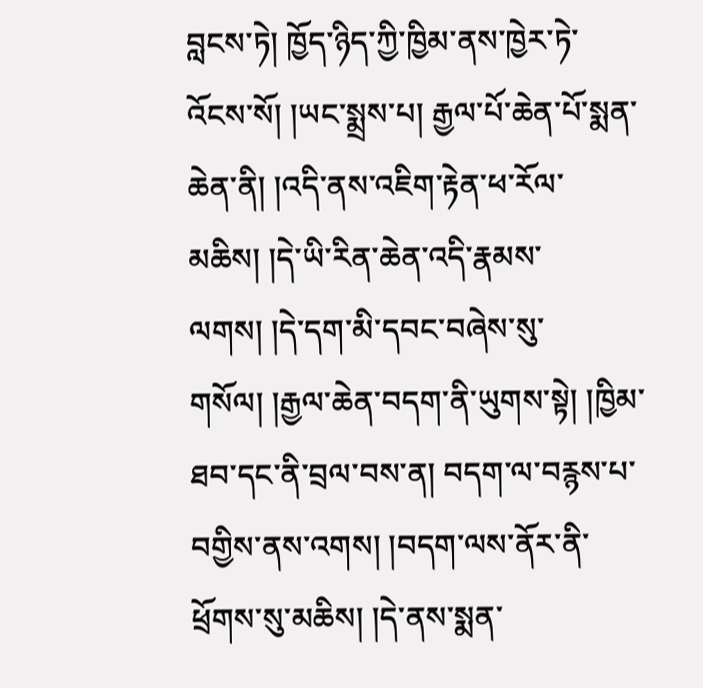བླངས་ཏེ། ཁྱོད་ཉིད་ཀྱི་ཁྱིམ་ནས་ཁྱེར་ཏེ་འོངས་སོ། །ཡང་སྨྲས་པ། རྒྱལ་པོ་ཆེན་པོ་སྨན་ཆེན་ནི། །འདི་ནས་འཇིག་རྟེན་ཕ་རོལ་མཆིས། །དེ་ཡི་རིན་ཆེན་འདི་རྣམས་ལགས། །དེ་དག་མི་དབང་བཞེས་སུ་གསོལ། །རྒྱལ་ཆེན་བདག་ནི་ཡུགས་སྟེ། །ཁྱིམ་ཐབ་དང་ནི་བྲལ་བས་ན། བདག་ལ་བརྙས་པ་བགྱིས་ནས་འགས། །བདག་ལས་ནོར་ནི་ཕྲོགས་སུ་མཆིས། །དེ་ནས་སྨན་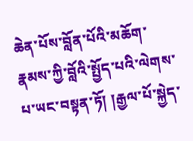ཆེན་པོས་བློན་པོའི་མཆོག་རྣམས་ཀྱི་བློའི་སྤྱོད་པའི་ལེགས་པ་ཡང་བསྟན་ཏོ། །རྒྱལ་པོ་སྐྱེད་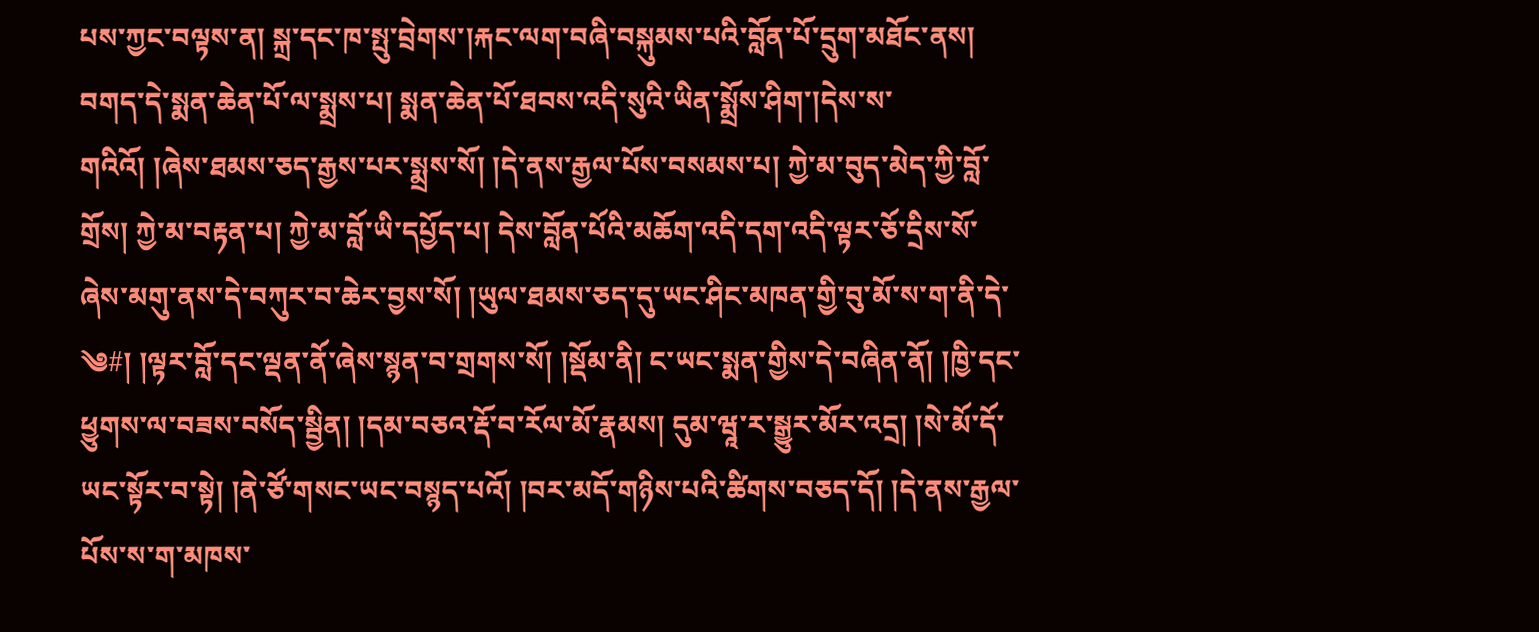པས་ཀྱང་བལྟས་ན། སྐྲ་དང་ཁ་སྤུ་བྲེགས་།རྐང་ལག་བཞི་བསྐུམས་པའི་བློན་པོ་དྲུག་མཐོང་ནས། བགད་དེ་སྨན་ཆེན་པོ་ལ་སྨྲས་པ། སྨན་ཆེན་པོ་ཐབས་འདི་སུའི་ཡིན་སྨྲོས་ཤིག་།དེས་ས་གའིའོ། །ཞེས་ཐམས་ཅད་རྒྱས་པར་སྨྲས་སོ། །དེ་ནས་རྒྱལ་པོས་བསམས་པ། ཀྱེ་མ་བུད་མེད་ཀྱི་བློ་གྲོས། ཀྱེ་མ་བརྟན་པ། ཀྱེ་མ་བློ་ཡི་དཔྱོད་པ། དེས་བློན་པོའི་མཆོག་འདི་དག་འདི་ལྟར་ཅོ་དྲིས་སོ་ཞེས་མགུ་ནས་དེ་བཀུར་བ་ཆེར་བྱས་སོ། །ཡུལ་ཐམས་ཅད་དུ་ཡང་ཤིང་མཁན་གྱི་བུ་མོ་ས་ག་ནི་དེ་
༄#། །ལྟར་བློ་དང་ལྡན་ནོ་ཞེས་སྙན་བ་གྲགས་སོ། །སྡོམ་ནི། ང་ཡང་སྨན་གྱིས་དེ་བཞིན་ནོ། །ཁྱི་དང་ཕྱུགས་ལ་བཟས་བསོད་སྦྱིན། །དམ་བཅའ་རྡོ་བ་རོལ་མོ་རྣམས། དུམ་ཝཱ་ར་སྒྱུར་མོར་འདྲ། །སེ་མོ་དོ་ཡང་སྟོར་བ་སྟེ། །ནེ་ཙོ་གསང་ཡང་བསྙད་པའོ། །བར་མདོ་གཉིས་པའི་ཚིགས་བཅད་དོ། །དེ་ནས་རྒྱལ་པོས་ས་ག་མཁས་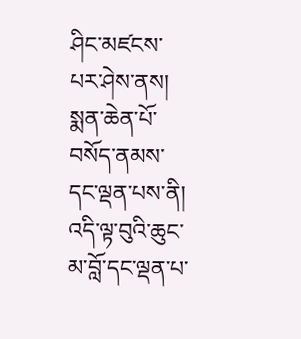ཤིང་མཛངས་པར་ཤེས་ནས། སྨན་ཆེན་པོ་བསོད་ནམས་དང་ལྡན་པས་ནི། འདི་ལྟ་བུའི་ཆུང་མ་བློ་དང་ལྡན་པ་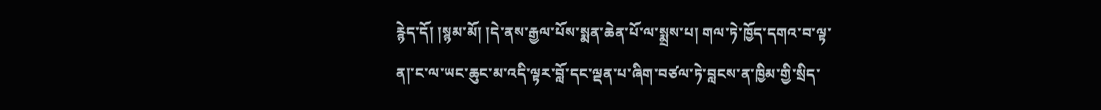རྙེད་དོ། །སྙམ་མོ། །དེ་ནས་རྒྱལ་པོས་སྨན་ཆེན་པོ་ལ་སྨྲས་པ། གལ་ཏེ་ཁྱོད་དགའ་བ་ལྟ་ན།་ང་ལ་ཡང་ཆུང་མ་འདི་ལྟར་བློ་དང་ལྡན་པ་ཞིག་བཙལ་ཏེ་བླངས་ན་ཁྱིམ་གྱི་སྲིད་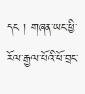དང ། གཞན་ཡང་ཕྱི་རོལ་རྒྱལ་པོའི་ཕོ་བྲང་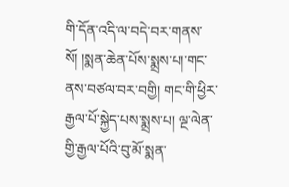གི་དོན་འདི་ལ་བདེ་བར་གནས་སོ། །སྨན་ཆེན་པོས་སྨྲས་པ།་གང་ནས་བཙལ་བར་བགྱི། གང་གི་ཕྱིར་རྒྱལ་པོ་སྐྱེད་པས་སྨྲས་པ། ལྔ་ལེན་གྱི་རྒྱལ་པོའི་བུ་མོ་སྨན་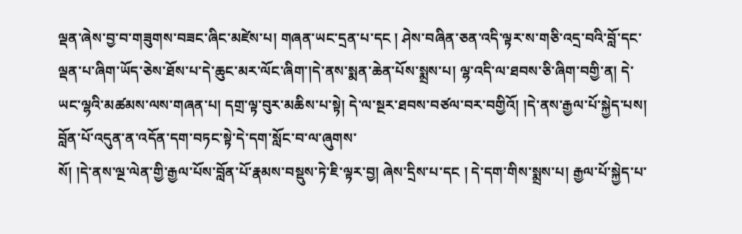ལྡན་ཞེས་བྱ་བ་གཟུགས་བཟང་ཞིང་མཛེས་པ། གཞན་ཡང་དྲན་པ་དང ། ཤེས་བཞིན་ཅན་འདི་ལྟར་ས་གཅི་འདྲ་བའི་བློ་དང་ལྡན་པ་ཞིག་ཡོད་ཅེས་ཐོས་པ་དེ་ཆུང་མར་ལོང་ཞིག་།དེ་ནས་སྨན་ཆེན་པོས་སྨྲས་པ། ལྷ་འདི་ལ་ཐབས་ཅི་ཞིག་བགྱི་ན། དེ་ཡང་ལྷའི་མཚམས་ལས་གཞན་པ། དགྲ་ལྟ་བུར་མཆིས་པ་སྟེ། དེ་ལ་སྔར་ཐབས་བཙལ་བར་བགྱིའོ། །དེ་ནས་རྒྱལ་པོ་སྐྱེད་པས། བློན་པོ་འདུན་ན་འདོན་དག་བཏང་སྟེ་དེ་དག་སློང་བ་ལ་ཞུགས་
སོ། །དེ་ནས་ལྔ་ལེན་གྱི་རྒྱལ་པོས་བློན་པོ་རྣམས་བསྡུས་ཏེ་ཇི་ལྟར་བྱ། ཞེས་དྲིས་པ་དང ། དེ་དག་གིས་སྨྲས་པ། རྒྱལ་པོ་སྐྱེད་པ་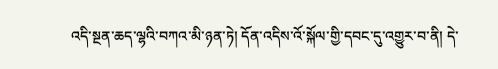འདི་སྔན་ཆད་ལྷའི་བཀའ་མི་ཉན་ཏེ། དོན་འདིས་འོ་སྐོལ་གྱི་དབང་དུ་འགྱུར་བ་ནི། དེ་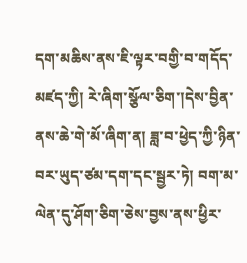དག་མཆིས་ནས་ཇི་ལྟར་བགྱི་བ་གདོད་མཛད་ཀྱི། རེ་ཞིག་སྩོལ་ཅིག་།དེས་བྱིན་ནས་ཆེ་གེ་མོ་ཞིག་ན། ཟླ་བ་ཕྱེད་ཀྱི་ཉིན་བར་ཡུད་ཙམ་དག་དང་སྦྱར་ཏེ། བག་མ་ལེན་དུ་ཤོག་ཅིག་ཅེས་བྱས་ནས་ཕྱིར་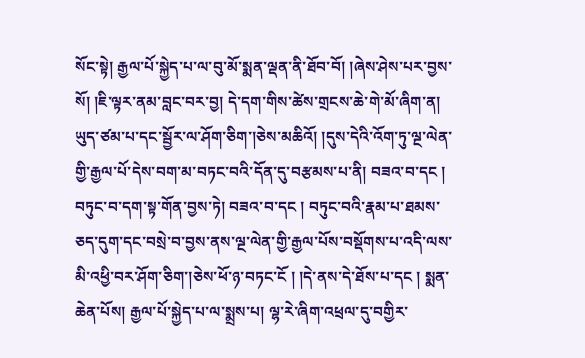སོང་སྟེ། རྒྱལ་པོ་སྐྱེད་པ་ལ་བུ་མོ་སྨན་ལྡན་ནི་ཐོབ་བོ། །ཞེས་ཤེས་པར་བྱས་སོ། །ཇི་ལྟར་ནམ་བླང་བར་བྱ། དེ་དག་གིས་ཚེས་གྲངས་ཆེ་གེ་མོ་ཞིག་ན། ཡུད་ཙམ་པ་དང་སྦྱོར་ལ་ཤོག་ཅིག་།ཅེས་མཆིའོ། །དུས་དེའི་འོག་ཏུ་ལྔ་ལེན་གྱི་རྒྱལ་པོ་དེས་བག་མ་བཏང་བའི་དོན་དུ་བརྩམས་པ་ནི། བཟའ་བ་དང ། བཏུང་བ་དག་སྟ་གོན་བྱས་ཏེ། བཟའ་བ་དང ། བཏུང་བའི་རྣམ་པ་ཐམས་ཅད་དུག་དང་བསྲེ་བ་བྱས་ནས་ལྔ་ལེན་གྱི་རྒྱལ་པོས་བསྡོགས་པ་འདི་ལས་མི་འཕྱི་བར་ཤོག་ཅིག་།ཅེས་ཕོ་ཉ་བཏང་ངོ ། །དེ་ནས་དེ་ཐོས་པ་དང ། སྨན་ཆེན་པོས། རྒྱལ་པོ་སྐྱེད་པ་ལ་སྨྲས་པ། ལྷ་རེ་ཞིག་འཕྲལ་དུ་བགྱིར་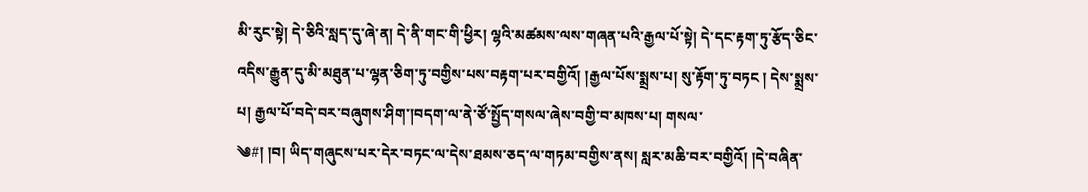མི་རུང་སྟེ། དེ་ཅིའི་སླད་དུ་ཞེ་ན། དེ་ནི་གང་གི་ཕྱིར། ལྷའི་མཚམས་ལས་གཞན་པའི་རྒྱལ་པོ་སྟེ། དེ་དང་རྟག་ཏུ་རྩོད་ཅིང་འདིས་རྒྱུན་དུ་མི་མཐུན་པ་ལྷན་ཅིག་ཏུ་བགྱིས་པས་བརྟག་པར་བགྱིའོ། །རྒྱལ་པོས་སྨྲས་པ། སུ་རྟོག་ཏུ་བཏང ། དེས་སྨྲས་པ། རྒྱལ་པོ་བདེ་བར་བཞུགས་ཤིག་།བདག་ལ་ནེ་ཙོ་སྤྱོད་གསལ་ཞེས་བགྱི་བ་མཁས་པ། གསལ་
༄#། །བ། ཡིད་གཞུངས་པར་དེར་བཏང་ལ་དེས་ཐམས་ཅད་ལ་གཏམ་བགྱིས་ནས། སླར་མཆི་བར་བགྱིའོ། །དེ་བཞིན་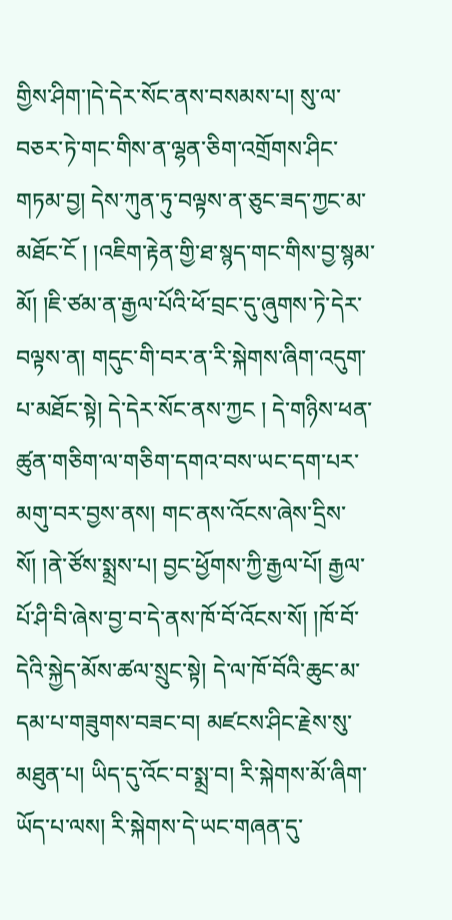གྱིས་ཤིག་།དེ་དེར་སོང་ནས་བསམས་པ། སུ་ལ་བཅར་ཏེ་གང་གིས་ན་ལྷན་ཅིག་འགྲོགས་ཤིང་གཏམ་བྱ། དེས་ཀུན་ཏུ་བལྟས་ན་ཅུང་ཟད་ཀྱང་མ་མཐོང་ངོ ། །འཇིག་རྟེན་གྱི་ཐ་སྙད་གང་གིས་བྱ་སྙམ་མོ། །ཇི་ཙམ་ན་རྒྱལ་པོའི་ཕོ་བྲང་དུ་ཞུགས་ཏེ་དེར་བལྟས་ན། གདུང་གི་བར་ན་རི་སྐེགས་ཞིག་འདུག་པ་མཐོང་སྟེ། དེ་དེར་སོང་ནས་ཀྱང ། དེ་གཉིས་ཕན་ཚུན་གཅིག་ལ་གཅིག་དགའ་བས་ཡང་དག་པར་མགུ་བར་བྱས་ནས། གང་ནས་འོངས་ཞེས་དྲིས་སོ། །ནེ་ཙོས་སྨྲས་པ། བྱང་ཕྱོགས་ཀྱི་རྒྱལ་པོ། རྒྱལ་པོ་ཤི་བི་ཞེས་བྱ་བ་དེ་ནས་ཁོ་བོ་འོངས་སོ། །ཁོ་བོ་དེའི་སྐྱེད་མོས་ཚལ་སྲུང་སྟེ། དེ་ལ་ཁོ་བོའི་ཆུང་མ་དམ་པ་གཟུགས་བཟང་བ། མཛངས་ཤིང་རྗེས་སུ་མཐུན་པ། ཡིད་དུ་འོང་བ་སྨྲ་བ། རི་སྐེགས་མོ་ཞིག་ཡོད་པ་ལས། རི་སྐེགས་དེ་ཡང་གཞན་དུ་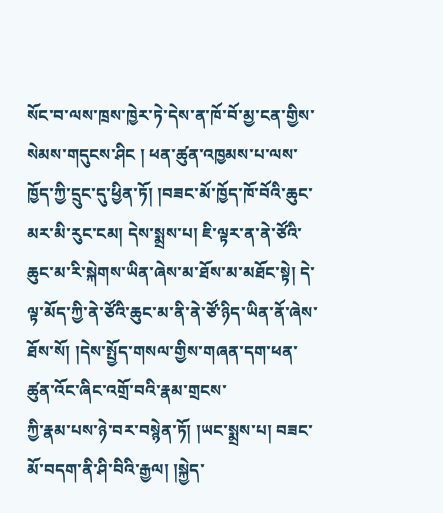སོང་བ་ལས་ཁྲས་ཁྱེར་ཏེ་དེས་ན་ཁོ་བོ་མྱ་ངན་གྱིས་སེམས་གདུངས་ཤིང ། ཕན་ཚུན་འཁྱམས་པ་ལས་ཁྱོད་ཀྱི་དྲུང་དུ་ཕྱིན་ཏོ། །བཟང་མོ་ཁྱོད་ཁོ་བོའི་ཆུང་མར་མི་རུང་ངམ། དེས་སྨྲས་པ། ཇི་ལྟར་ན་ནེ་ཙོའི་ཆུང་མ་རི་སྐེགས་ཡིན་ཞེས་མ་ཐོས་མ་མཐོང་སྟེ། དེ་ལྟ་མོད་ཀྱི་ནེ་ཙོའི་ཆུང་མ་ནི་ནེ་ཙོ་ཉིད་ཡིན་ནོ་ཞེས་ཐོས་སོ། །དེས་སྤྱོད་གསལ་གྱིས་གཞན་དག་ཕན་ཚུན་འོང་ཞིང་འགྲོ་བའི་རྣམ་གྲངས་
ཀྱི་རྣམ་པས་ཉེ་བར་བསྙེན་ཏོ། །ཡང་སྨྲས་པ། བཟང་མོ་བདག་ནི་ཤི་བིའི་རྒྱལ། །སྐྱེད་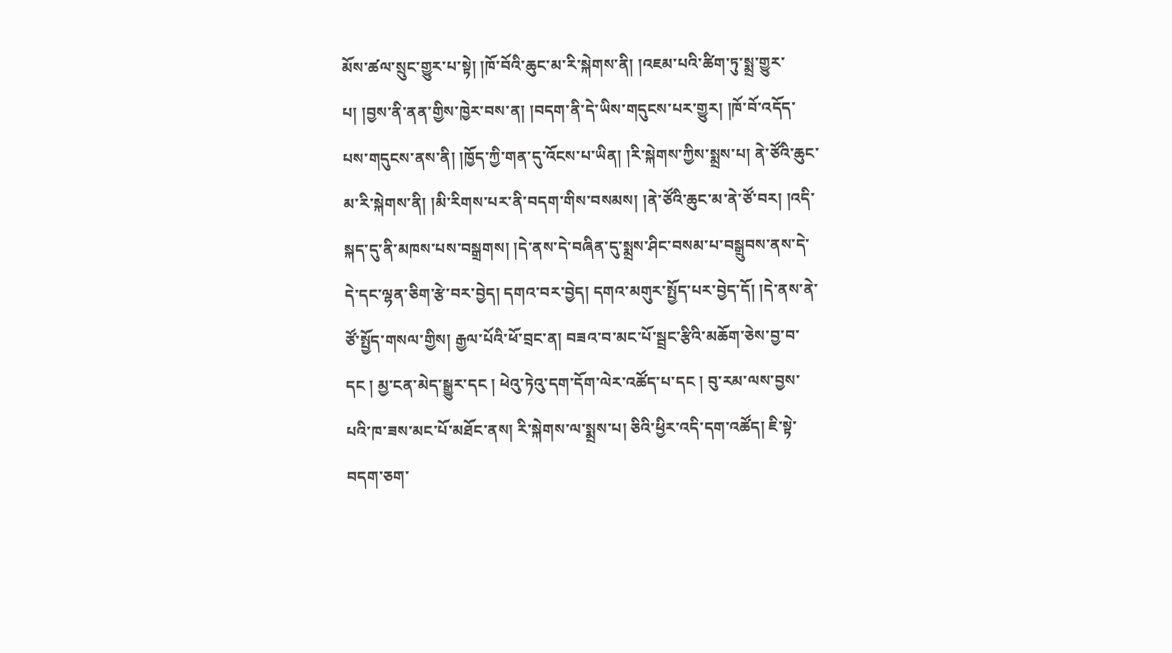མོས་ཚལ་སྲུང་གྱུར་པ་སྟེ། །ཁོ་བོའི་ཆུང་མ་རི་སྐེགས་ནི། །འཇམ་པའི་ཚིག་ཏུ་སྨྲ་གྱུར་པ། །བྱས་ནི་ནན་གྱིས་ཁྱེར་བས་ན། །བདག་ནི་དེ་ཡིས་གདུངས་པར་གྱུར། །ཁོ་བོ་འདོད་པས་གདུངས་ནས་ནི། །ཁྱོད་ཀྱི་གན་དུ་འོངས་པ་ཡིན། །རི་སྐེགས་ཀྱིས་སྨྲས་པ། ནེ་ཙོའི་ཆུང་མ་རི་སྐེགས་ནི། །མི་རིགས་པར་ནི་བདག་གིས་བསམས། །ནེ་ཙོའི་ཆུང་མ་ནེ་ཙོ་བར། །འདི་སྐད་དུ་ནི་མཁས་པས་བསྒྲགས། །དེ་ནས་དེ་བཞིན་དུ་སྨྲས་ཤིང་བསམ་པ་བསྒྲུབས་ནས་དེ་དེ་དང་ལྷན་ཅིག་རྩེ་བར་བྱེད། དགའ་བར་བྱེད། དགའ་མགུར་སྤྱོད་པར་བྱེད་དོ། །དེ་ནས་ནེ་ཙོ་སྤྱོད་གསལ་གྱིས། རྒྱལ་པོའི་ཕོ་བྲང་ན། བཟའ་བ་མང་པོ་སྦྲང་རྩིའི་མཆོག་ཅེས་བྱ་བ་དང ། མྱ་ངན་མེད་སྒྱུར་དང ། ཕེའུ་ཏེའུ་དག་དོག་ལེར་འཚོད་པ་དང ། བུ་རམ་ལས་བྱས་པའི་ཁ་ཟས་མང་པོ་མཐོང་ནས། རི་སྐེགས་ལ་སྨྲས་པ། ཅིའི་ཕྱིར་འདི་དག་འཚོད། ཇི་སྟེ་བདག་ཅག་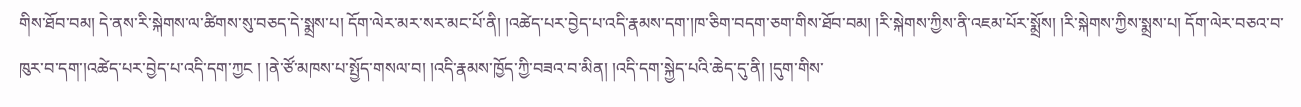གིས་ཐོབ་བམ། དེ་ནས་རི་སྐེགས་ལ་ཚིགས་སུ་བཅད་དེ་སྨྲས་པ། དོག་ལེར་མར་སར་མང་པོ་ནི། །འཚེད་པར་བྱེད་པ་འདི་རྣམས་དག་།ཁ་ཅིག་བདག་ཅག་གིས་ཐོབ་བམ། །རི་སྐེགས་ཀྱིས་ནི་འཇམ་པོར་སྨྲོས། །རི་སྐེགས་ཀྱིས་སྨྲས་པ། དོག་ལེར་བཅའ་བ་ཁུར་བ་དག་།འཚེད་པར་བྱེད་པ་འདི་དག་ཀྱང ། །ནེ་ཙོ་མཁས་པ་སྤྱོད་གསལ་བ། །འདི་རྣམས་ཁྱོད་ཀྱི་བཟའ་བ་མིན། །འདི་དག་སྐྱེད་པའི་ཆེད་དུ་ནི། །དུག་གིས་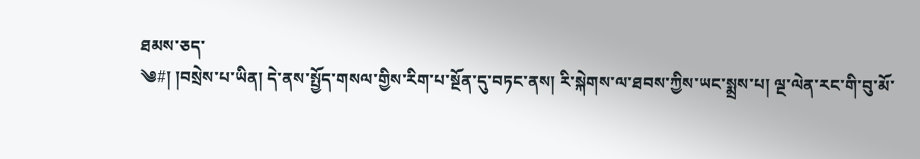ཐམས་ཅད་
༄#། །བསྲེས་པ་ཡིན། དེ་ནས་སྤྱོད་གསལ་གྱིས་རིག་པ་སྔོན་དུ་བཏང་ནས། རི་སྐེགས་ལ་ཐབས་ཀྱིས་ཡང་སྨྲས་པ། ལྔ་ལེན་རང་གི་བུ་མོ་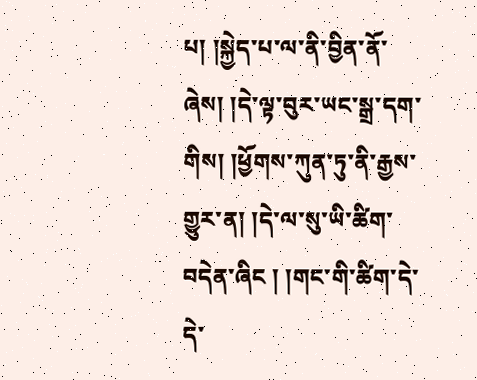པ། །སྐྱེད་པ་ལ་ནི་བྱིན་ནོ་ཞེས། །དེ་ལྟ་བུར་ཡང་སྒྲ་དག་གིས། །ཕྱོགས་ཀུན་ཏུ་ནི་རྒྱས་གྱུར་ན། །དེ་ལ་སུ་ཡི་ཚིག་བདེན་ཞིང ། །གང་གི་ཚིག་དེ་དེ་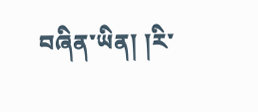བཞིན་ཡིན། །རི་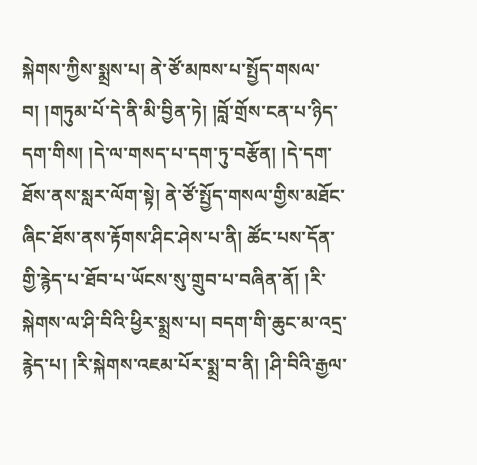སྐེགས་ཀྱིས་སྨྲས་པ། ནེ་ཙོ་མཁས་པ་སྤྱོད་གསལ་བ། །གཏུམ་པོ་དེ་ནི་མི་བྱིན་ཏེ། །བློ་གྲོས་ངན་པ་ཉིད་དག་གིས། །དེ་ལ་གསད་པ་དག་ཏུ་བརྩོན། །དེ་དག་ཐོས་ནས་སླར་ལོག་སྟེ། ནེ་ཙོ་སྤྱོད་གསལ་གྱིས་མཐོང་ཞིང་ཐོས་ནས་རྟོགས་ཤིང་ཤེས་པ་ནི། ཚོང་པས་དོན་གྱི་རྙེད་པ་ཐོབ་པ་ཡོངས་སུ་གྲུབ་པ་བཞིན་ནོ། །རི་སྐེགས་ལ་ཤི་བིའི་ཕྱིར་སྨྲས་པ། བདག་གི་ཆུང་མ་འདྲ་རྙེད་པ། །རི་སྐེགས་འཇམ་པོར་སྨྲ་བ་ནི། །ཤི་བིའི་རྒྱལ་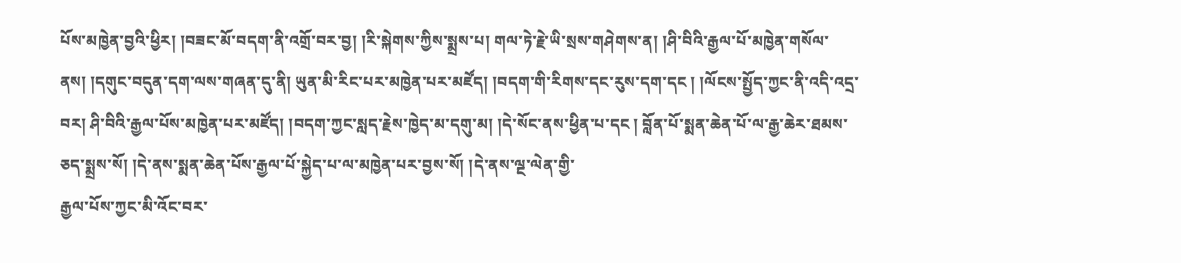པོས་མཁྱེན་བྱའི་ཕྱིར། །བཟང་མོ་བདག་ནི་འགྲོ་བར་བྱ། །རི་སྐེགས་ཀྱིས་སྨྲས་པ། གལ་ཏེ་རྗེ་ཡི་སྲས་གཤེགས་ན། །ཤི་བིའི་རྒྱལ་པོ་མཁྱེན་གསོལ་ནས། །དགུང་བདུན་དག་ལས་གཞན་དུ་ནི། ཡུན་མི་རིང་པར་མཁྱེན་པར་མཛོད། །བདག་གི་རིགས་དང་རུས་དག་དང ། །ལོངས་སྤྱོད་ཀྱང་ནི་འདི་འདྲ་བར། ཤི་བིའི་རྒྱལ་པོས་མཁྱེན་པར་མཛོད། །བདག་ཀྱང་སླད་རྗེས་ཁྱེད་མ་དགུ་མ། །དེ་སོང་ནས་ཕྱིན་པ་དང ། བློན་པོ་སྨན་ཆེན་པོ་ལ་རྒྱ་ཆེར་ཐམས་ཅད་སྨྲས་སོ། །དེ་ནས་སྨན་ཆེན་པོས་རྒྱལ་པོ་སྐྱེད་པ་ལ་མཁྱེན་པར་བྱས་སོ། །དེ་ནས་ལྔ་ལེན་གྱི་
རྒྱལ་པོས་ཀྱང་མི་འོང་བར་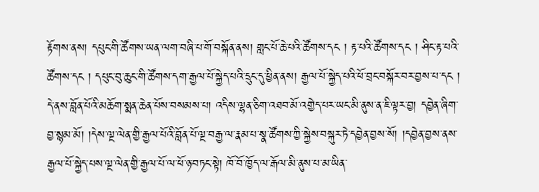རྟོགས་ནས། དཔུང་གི་ཚོགས་ཡན་ལག་བཞི་པ་གོ་བསྐོན་ནས། གླང་པོ་ཆེ་པའི་ཚོགས་དང ། རྟ་པའི་ཚོགས་དང ། ཤིང་རྟ་པའི་ཚོགས་དང ། དཔུང་བུ་ཆུང་གི་ཚོགས་དག་རྒྱལ་པོ་སྐྱེད་པའི་དྲུང་དུ་ཕྱིན་ནས། རྒྱལ་པོ་སྐྱེད་པའི་ཕོ་བྲང་བསྐོར་བར་བྱས་པ་དང ། དེ་ནས་བློན་པོའི་མཆོག་སྨན་ཆེན་པོས་བསམས་པ། འདིས་ལྷན་ཅིག་འཐབ་མོ་འགྱེད་པར་ཡང་མི་ནུས་ན་ཇི་ལྟར་བྱ། དབྱེན་ཞིག་བྱ་སྙམ་མོ། །དེས་ལྔ་ལེན་གྱི་རྒྱལ་པོའི་བློན་པོ་ལྔ་བརྒྱ་ལ་རྣམ་པ་སྣ་ཚོགས་ཀྱི་སྐྱེས་བསྐུར་ཏེ་དབྱེན་བྱས་སོ། །དབྱེན་བྱས་ནས་རྒྱལ་པོ་སྐྱེད་པས་ལྔ་ལེན་གྱི་རྒྱལ་པོ་ལ་ཕོ་ཉ་བཏང་སྟེ། ཁོ་བོ་ཁྱོད་ལ་རྒོལ་མི་ནུས་པ་མ་ཡིན་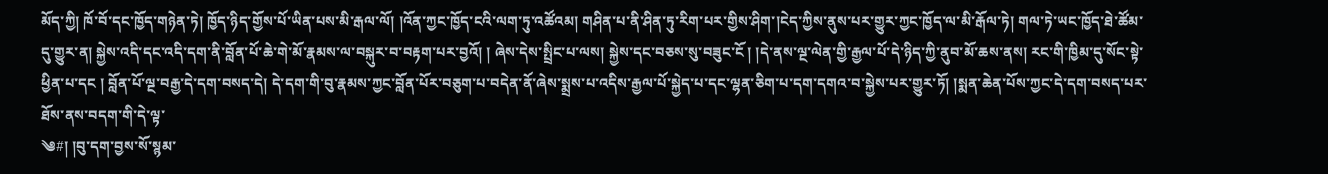མོད་ཀྱི། ཁོ་བོ་དང་ཁྱོད་གཉེན་ཏེ། ཁྱོད་ཉིད་གྱོས་པོ་ཡིན་པས་མི་རྒལ་ལོ། །འོན་ཀྱང་ཁྱོད་ངའི་ལག་ཏུ་འཚོའམ། གཤིན་པ་ནི་ཤིན་ཏུ་རིག་པར་གྱིས་ཤིག་།ངེད་ཀྱིས་ནུས་པར་གྱུར་ཀྱང་ཁྱོད་ལ་མི་རྒོལ་ཏེ། གལ་ཏེ་ཡང་ཁྱོད་ཐེ་ཚོམ་དུ་གྱུར་ན། སྐྱེས་འདི་དང་འདི་དག་ནི་བློན་པོ་ཆེ་གེ་མོ་རྣམས་ལ་བསྐུར་བ་བརྟག་པར་བྱའོ། ། ཞེས་དེས་སྤྲིང་པ་ལས། སྐྱེས་དང་བཅས་སུ་བཟུང་ངོ ། །དེ་ནས་ལྔ་ལེན་གྱི་རྒྱལ་པོ་དེ་ཉིད་ཀྱི་ནུབ་མོ་ཆས་ནས། རང་གི་ཁྱིམ་དུ་སོང་སྟེ་ཕྱིན་པ་དང ། བློན་པོ་ལྔ་བརྒྱ་དེ་དག་བསད་དེ། དེ་དག་གི་བུ་རྣམས་ཀྱང་བློན་པོར་བཅུག་པ་བདེན་ནོ་ཞེས་སྨྲས་པ་འདིས་རྒྱལ་པོ་སྐྱེད་པ་དང་ལྷན་ཅིག་པ་དག་དགའ་བ་སྐྱེས་པར་གྱུར་ཏོ། །སྨན་ཆེན་པོས་ཀྱང་དེ་དག་བསད་པར་ཐོས་ནས་བདག་གི་དེ་ལྟ་
༄#། །བུ་དག་བྱས་སོ་སྙམ་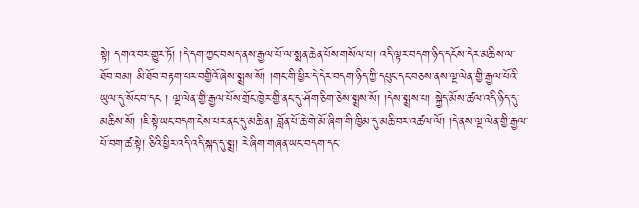སྟེ། དགའ་བར་གྱུར་ཏོ། །དེ་དག་ཀྱང་བསད་ནས་རྒྱལ་པོ་ལ་སྨན་ཆེན་པོས་གསོལ་པ། འདི་ལྟར་བདག་ཉིད་དངོས་དེར་མཆིས་ལ་ཐོབ་བམ། མི་ཐོབ་བརྟག་པར་བགྱིའོ་ཞེས་སྨྲས་སོ། །གང་གི་ཕྱིར་དེ་དེར་བདག་ཉིད་ཀྱི་དཔུང་དང་བཅས་ནས་ལྔ་ལེན་གྱི་རྒྱལ་པོའི་ཡུལ་དུ་སོང་བ་དང ། ལྔ་ལེན་གྱི་རྒྱལ་པོས་གྲོང་ཁྱེར་གྱི་ནང་དུ་ཤོག་ཅིག་ཅེས་སྨྲས་སོ། །དེས་སྨྲས་པ། སྐྱེད་མོས་ཚལ་འདི་ཉིད་དུ་མཆིས་སོ། །ཇི་སྟེ་ཡང་བདག་ངེས་པར་ནང་དུ་མཆི་ན། བློན་པོ་ཆེ་གེ་མོ་ཞིག་གི་ཁྱིམ་དུ་མཆི་བར་འཚལ་ལོ། །དེ་ནས་ལྔ་ལེན་གྱི་རྒྱལ་པོ་བག་ཚ་སྟེ། ཅིའི་ཕྱིར་འདི་འདི་སྐད་དུ་སྨྲ། རེ་ཞིག་གཞན་ཡང་བདག་དང་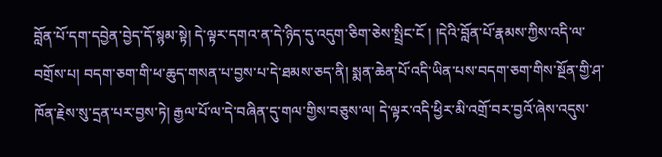བློན་པོ་དག་དབྱེན་བྱེད་དོ་སྙམ་སྟེ། དེ་ལྟར་དགའ་ན་དེ་ཉིད་དུ་འདུག་ཅིག་ཅེས་སྤྲིང་ངོ ། །དེའི་བློན་པོ་རྣམས་ཀྱིས་འདི་ལ་བགྲོས་པ། བདག་ཅག་གི་ཕ་ཆུད་གསན་པ་བྱས་པ་དེ་ཐམས་ཅད་ནི། སྨན་ཆེན་པོ་འདི་ཡིན་པས་བདག་ཅག་གིས་སྔོན་གྱི་ཤ་ཁོན་རྗེས་སུ་དྲན་པར་བྱས་ཏེ། རྒྱལ་པོ་ལ་དེ་བཞིན་དུ་གལ་གྱིས་བཅུས་ལ། དེ་ལྟར་འདི་ཕྱིར་མི་འགྲོ་བར་བྱའོ་ཞེས་འདུས་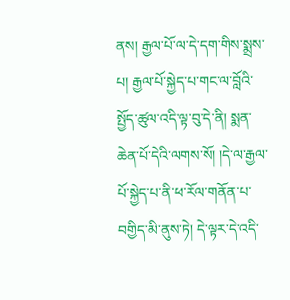ནས། རྒྱལ་པོ་ལ་དེ་དག་གིས་སྨྲས་པ། རྒྱལ་པོ་སྐྱེད་པ་གང་ལ་བློའི་སྤྱོད་ཚུལ་འདི་ལྟ་བུ་དེ་ནི། སྨན་ཆེན་པོ་དེའི་ལགས་སོ། །དེ་ལ་རྒྱལ་པོ་སྐྱེད་པ་ནི་ཕ་རོལ་གནོན་པ་བགྱིད་མི་ནུས་ཏེ། དེ་ལྟར་དེ་འདི་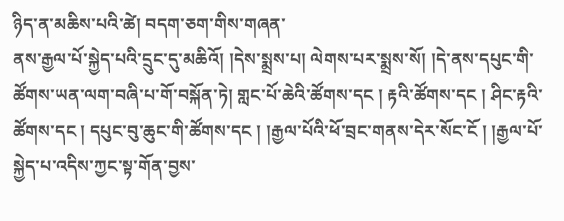ཉིད་ན་མཆིས་པའི་ཚེ། བདག་ཅག་གིས་གཞན་
ནས་རྒྱལ་པོ་སྐྱེད་པའི་དྲུང་དུ་མཆིའོ། །དེས་སྨྲས་པ། ལེགས་པར་སྨྲས་སོ། །དེ་ནས་དཔུང་གི་ཚོགས་ཡན་ལག་བཞི་པ་གོ་བསྐོན་ཏེ། གླང་པོ་ཆེའི་ཚོགས་དང ། རྟའི་ཚོགས་དང ། ཤིང་རྟའི་ཚོགས་དང ། དཔུང་བུ་ཆུང་གི་ཚོགས་དང ། །རྒྱལ་པོའི་ཕོ་བྲང་གནས་དེར་སོང་ངོ ། །རྒྱལ་པོ་སྐྱེད་པ་འདིས་ཀྱང་སྟ་གོན་བྱས་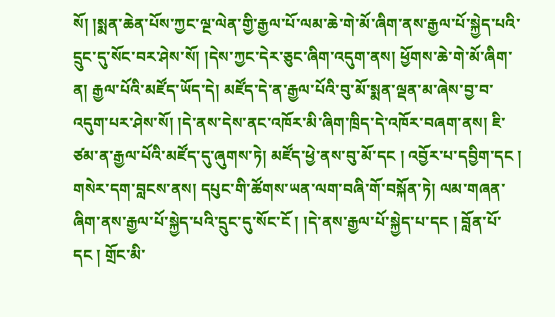སོ། །སྨན་ཆེན་པོས་ཀྱང་ལྔ་ལེན་གྱི་རྒྱལ་པོ་ལམ་ཆེ་གེ་མོ་ཞིག་ནས་རྒྱལ་པོ་སྐྱེད་པའི་དྲུང་དུ་སོང་བར་ཤེས་སོ། །དེས་ཀྱང་དེར་ཅུང་ཞིག་འདུག་ནས། ཕྱོགས་ཆེ་གེ་མོ་ཞིག་ན། རྒྱལ་པོའི་མཛོད་ཡོད་དེ། མཛོད་དེ་ན་རྒྱལ་པོའི་བུ་མོ་སྨན་ལྡན་མ་ཞེས་བྱ་བ་འདུག་པར་ཤེས་སོ། །དེ་ནས་དེས་ནང་འཁོར་མི་ཞིག་ཁྲིད་དེ་འཁོར་བཞག་ནས། ཇི་ཙམ་ན་རྒྱལ་པོའི་མཛོད་དུ་ཞུགས་ཏེ། མཛོད་ཕྱེ་ནས་བུ་མོ་དང ། འབྱོར་པ་དབྱིག་དང ། གསེར་དག་བླངས་ནས། དཔུང་གི་ཚོགས་ཡན་ལག་བཞི་གོ་བསྐོན་ཏེ། ལམ་གཞན་ཞིག་ནས་རྒྱལ་པོ་སྐྱེད་པའི་དྲུང་དུ་སོང་ངོ ། །དེ་ནས་རྒྱལ་པོ་སྐྱེད་པ་དང ། བློན་པོ་དང ། གྲོང་མི་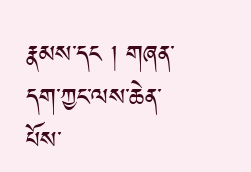རྣམས་དང ། གཞན་དག་ཀྱང་ལས་ཆེན་པོས་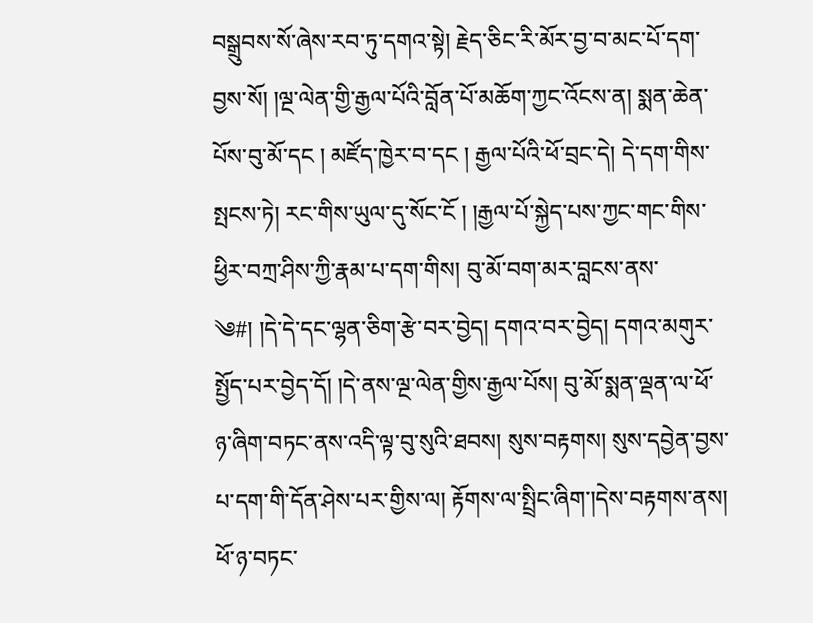བསྒྲུབས་སོ་ཞེས་རབ་ཏུ་དགའ་སྟེ། རྗེད་ཅིང་རི་མོར་བྱ་བ་མང་པོ་དག་བྱས་སོ། །ལྔ་ལེན་གྱི་རྒྱལ་པོའི་བློན་པོ་མཆོག་ཀྱང་འོངས་ན། སྨན་ཆེན་པོས་བུ་མོ་དང ། མཛོད་ཁྱེར་བ་དང ། རྒྱལ་པོའི་ཕོ་བྲང་དེ། དེ་དག་གིས་སྤངས་ཏེ། རང་གིས་ཡུལ་དུ་སོང་ངོ ། །རྒྱལ་པོ་སྐྱེད་པས་ཀྱང་གང་གིས་ཕྱིར་བཀྲ་ཤིས་ཀྱི་རྣམ་པ་དག་གིས། བུ་མོ་བག་མར་བླངས་ནས་
༄#། །དེ་དེ་དང་ལྷན་ཅིག་རྩེ་བར་བྱེད། དགའ་བར་བྱེད། དགའ་མགུར་སྤྱོད་པར་བྱེད་དོ། །དེ་ནས་ལྔ་ལེན་གྱིས་རྒྱལ་པོས། བུ་མོ་སྨན་ལྡན་ལ་ཕོ་ཉ་ཞིག་བཏང་ནས་འདི་ལྟ་བུ་སུའི་ཐབས། སུས་བརྟགས། སུས་དབྱེན་བྱས་པ་དག་གི་དོན་ཤེས་པར་གྱིས་ལ། རྟོགས་ལ་སྤྲིང་ཞིག་།དེས་བརྟགས་ནས། ཕོ་ཉ་བཏང་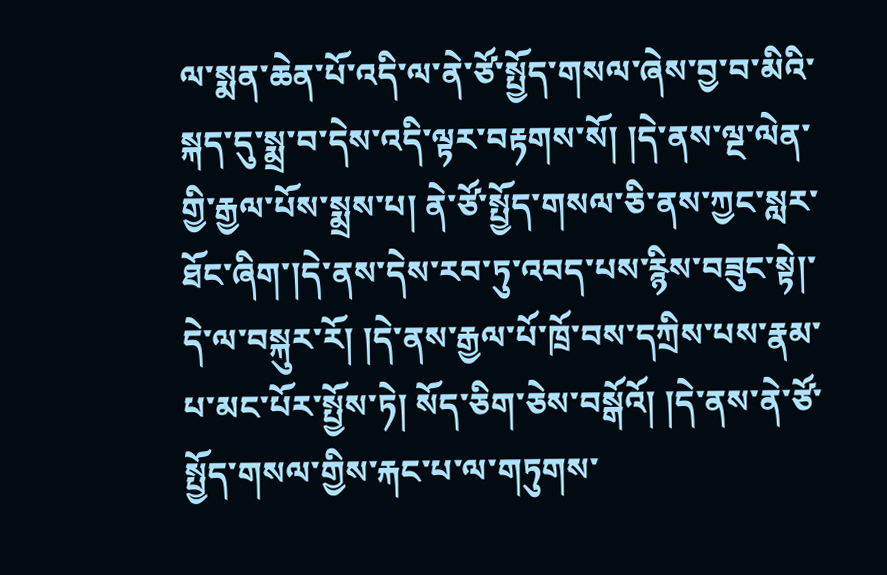ལ་སྨན་ཆེན་པོ་འདི་ལ་ནེ་ཙོ་སྤྱོད་གསལ་ཞེས་བྱ་བ་མིའི་སྐད་དུ་སྨྲ་བ་དེས་འདི་ལྟར་བརྟགས་སོ། །དེ་ནས་ལྔ་ལེན་གྱི་རྒྱལ་པོས་སྨྲས་པ། ནེ་ཙོ་སྤྱོད་གསལ་ཅི་ནས་ཀྱང་སླར་ཐོང་ཞིག་།དེ་ནས་དེས་རབ་ཏུ་འབད་པས་རྙིས་བཟུང་སྟེ།་དེ་ལ་བསྐུར་རོ། །དེ་ནས་རྒྱལ་པོ་ཁྲོ་བས་དཀྲིས་པས་རྣམ་པ་མང་པོར་སྤྱོས་ཏེ། སོད་ཅིག་ཅེས་བསྒོའོ། །དེ་ནས་ནེ་ཙོ་སྤྱོད་གསལ་གྱིས་རྐང་པ་ལ་གཏུགས་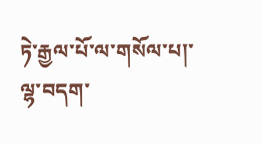ཏེ་རྒྱལ་པོ་ལ་གསོལ་པ།་ལྷ་བདག་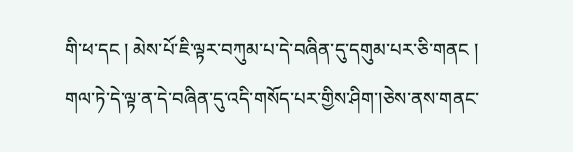གི་ཕ་དང ། མེས་པོ་ཇི་ལྟར་བཀུམ་པ་དེ་བཞིན་དུ་དགུམ་པར་ཅི་གནང ། གལ་ཏེ་དེ་ལྟ་ན་དེ་བཞིན་དུ་འདི་གསོད་པར་གྱིས་ཤིག་།ཅེས་ནས་གནང་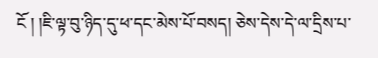ངོ ། །ཇི་ལྟ་བུ་ཉིད་དུ་ཕ་དང་མེས་པོ་བསད། ཅེས་དེས་དེ་ལ་དྲིས་པ་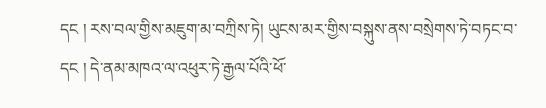དང ། རས་བལ་གྱིས་མཇུག་མ་བཀྲིས་ཏེ། ཡུངས་མར་གྱིས་བསྐུས་ནས་བསྲེགས་ཏེ་བཏང་བ་དང ། དེ་ནམ་མཁའ་ལ་འཕུར་ཏེ་རྒྱལ་པོའི་ཕོ་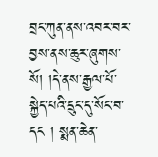བྲང་ཀུན་ནས་འབར་བར་བྱས་ནས་ཆུར་ཞུགས་སོ། །དེ་ནས་རྒྱལ་པོ་སྐྱེད་པའི་དྲུང་དུ་སོང་བ་དང ། སྨན་ཆེན་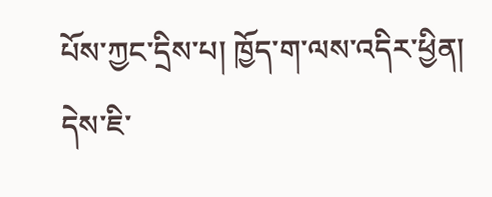པོས་ཀྱང་དྲིས་པ། ཁྱོད་ག་ལས་འདིར་ཕྱིན། དེས་ཇི་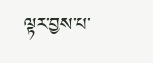ལྟར་བྱས་པ་